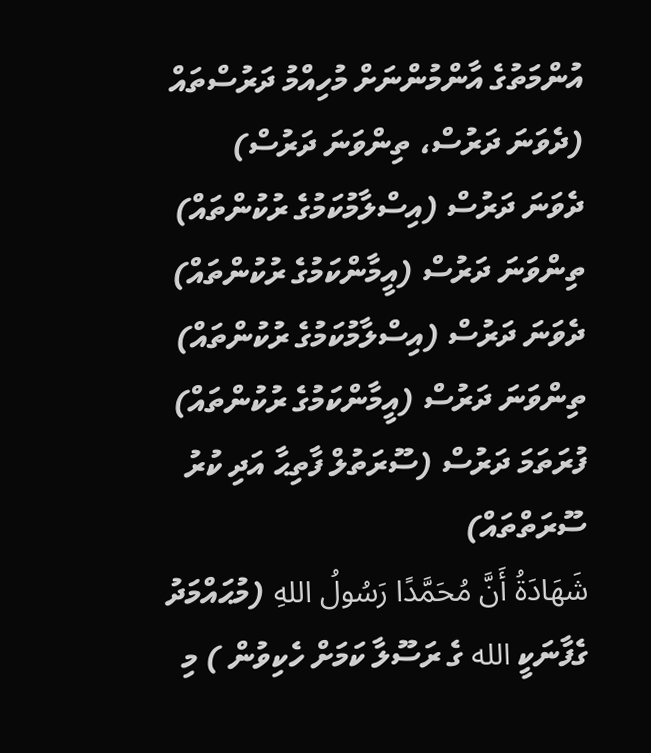އުންމަތުގެ އާންމުންނަށް މުހިއްމު ދަރުސްތައް (ދެވަނަ ދަރުސް، ތިންވަނަ ދަރުސް)
ދެވަނަ ދަރުސް (އިސްލާމުކަމުގެ ރުކުންތައް)
ތިންވަނަ ދަރުސް (އީމާންކަމުގެ ރުކުންތައް)
ދެވަނަ ދަރުސް (އިސްލާމުކަމުގެ ރުކުންތައް)
ތިންވަނަ ދަރުސް (އީމާންކަމުގެ ރުކުންތައް)
ފުރަތަމަ ދަރުސް (ސޫރަތުލް ފާތިޙާ އަދި ކުރު ސޫރަތްތައް)
شَهَادَةُ أَنَّ مُحَمَّدًا رَسُولُ اللهِ (މުޙައްމަދު ގެފާނަކީ الله ގެ ރަސޫލާ ކަމަށް ހެކިވުން ) މި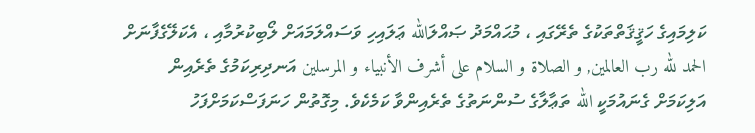ކަލިމައިގެ ހަޤީޤަތްތަކުގެ ތެރޭގައި ، މުޙައްމަދު ޞައްލަالله ޢަލައިހި ވަސައްލަމައަށް ލޯބިކުރުމާއި ، އެކަލޭގެފާނަށް
الحمد لله رب العالمين, و الصلاة و السلام على أشرف الأنبياء و المرسلين އަނދިރިކަމުގެ ތެރެއިން އަލިކަމަށް ގެނައުމަކީ الله ތަޢާލާގެ ސުންނަތުގެ ތެރެއިންވާ ކަމެކެވެ. މިގޮތުން ހަނަފަސްކަމަށްފަހު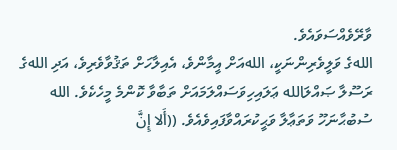ވާރޭވެއްސަވައެވެ.
اللهގެ ވަލީވެރިންނަކީ، اللهއަށް އީމާންވެ، އެއިލާހަށް ތަޤުވާވެރިވެ، އަދި اللهގެ ރަސޫލާ ޞައްލަالله ޢަލައިހިވަސައްލަމައަށް ތަބާވާ ކޮންމެ މީހެކެވެ. الله ސުބުޙާނަހޫ ވަތަޢާލާ ވަޙީކުރައްވާފައިވެއެވެ. ((أَلا إِنَّ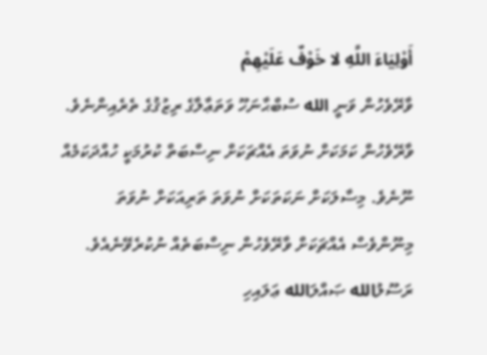أَوْلِيَاءَ اللَّهِ لا خَوْفٌ عَلَيْهِمْ
ވާރޭވެހުން ވަނީ الله ސުބްޙާނަހޫ ވަތަޢާލާގެ ރިޒުޤުގެ ތެރެއިންނެވެ. ވާރޭވެހުން ކަމަކަށް ނުވަތަ އެއްޗަކަށް ނިސްބަތް ކުރުމަކީ ހުއްދަކަމެއް ނޫނެވެ. މިސާލަކަށް ނަކަތަކަށް ނުވަތަ ތަރިއަކަށް ނުވަތަ މިނޫންވެސް އެއްޗަކަށް ވާރޭވެހުން ނިސްބަތެއް ނުކުރެވޭނެއެވެ.
ރަސޫލުالله ޞައްލަالله ޢަލައިހި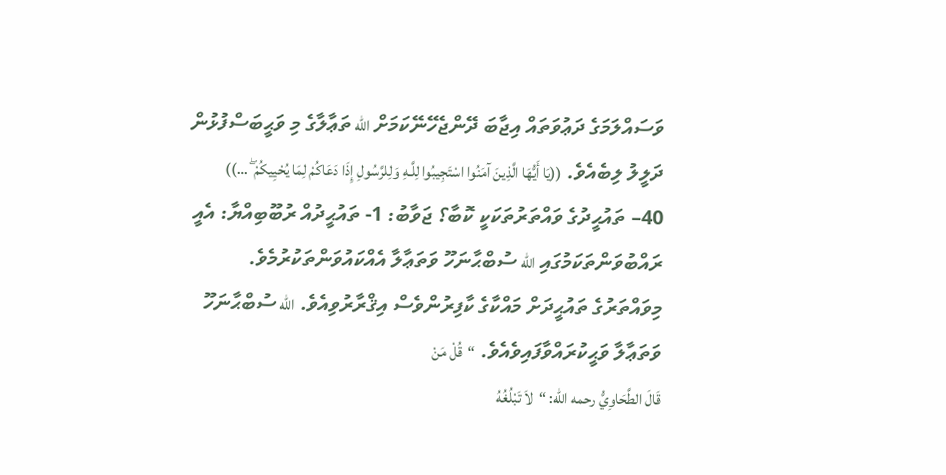ވަސައްލަމަގެ ދަޢުވަތައް އިޖާބަ ދޭންޖެހޭނޭކަމަށް الله ތަޢާލާގެ މި ވަޙީބަސްފުޅުން ދަލީލު ލިބެއެވެ. ((يَا أَيُّهَا الَّذِينَ آمَنُوا اسْتَجِيبُوا لِلَّـهِ وَلِلرَّسُولِ إِذَا دَعَاكُمْ لِمَا يُحْيِيكُمْ ۖ …))
40– ތައުޙީދުގެ ވައްތަރުތަކަކީ ކޮބާ؟ ޖަވާބު: 1- ތައުޙީދުއް ރުބޫބިއްޔާ: އެއީ ރައްބުވަންތަކަމުގައި الله ސުބްޙާނަހޫ ވަތަޢާލާ އެއްކައުވަންތަކުރުމެވެ. މިވައްތަރުގެ ތައުޙީދަށް މައްކާގެ ކާފިރުންވެސް އިޤްރާރުވިއެވެ. الله ސުބްޙާނަހޫ ވަތަޢާލާ ވަޙީކުރައްވާފައިވެއެވެ. “قُلْ مَنْ
قَالَ الطَّحَاوِيُّ رحمه الله: “لاَ تَبْلُغُهُ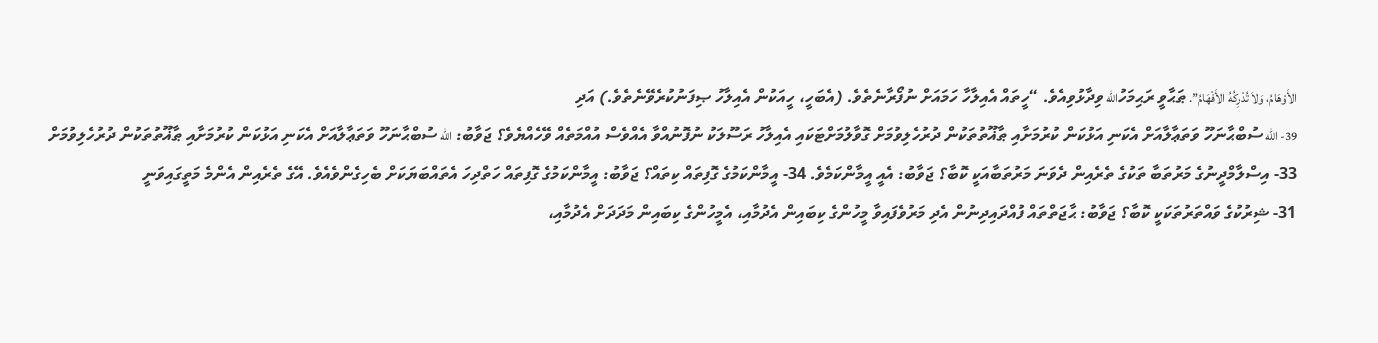الأَوْهَامُ، وَلاَ تُدْرِكُهُ الأَفْهَامُ”. ޠަޙާވީ ރަޙިމަހުالله ވިދާޅުވިއެވެ. “ހީތައް އެއިލާހާ ހަމައަށް ނުފޯރާނެތެވެ. (އެބަހީ، ހީއަކުން އެއިލާހު ޞިފަނުކުރެވޭނެތެވެ.) އަދި
39- الله ސުބްޙާނަހޫ ވަތަޢާލާއަށް އެކަނި އަޅުކަން ކުރުމަށާއި ޠާޣޫތުތަކުން ދުރުހެލިވުމަށް ގޮވާލުމަށްޓަކައި އެއިލާހު ރަސޫލަކު ނުފޮނުއްވާ އެއްވެސް އުއްމަތެއް ވޭހެއްޔެވެ؟ ޖަވާބު: الله ސުބްޙާނަހޫ ވަތަޢާލާއަށް އެކަނި އަޅުކަން ކުރުމަށާއި ޠާޣޫތުތަކުން ދުރުހެލިވުމަށް
33- އިސްލާމްދީނުގެ މަރުތަބާ ތަކުގެ ތެރެއިން ދެވަނަ މަރުތަބާއަކީ ކޮބާ؟ ޖަވާބު: އެއީ އީމާންކަމެވެ. 34- އީމާންކަމުގެ ގޮފިތައް ކިތައް؟ ޖަވާބު: އީމާންކަމުގެ ގޮފިތައް ހަތްދިހަ އެތައްބަޔަކަށް ބެހިގެންވެއެވެ. އޭގެ ތެރެއިން އެންމެ މަތީގައިވަނީ
31- ޝިރުކުގެ ވައްތަރުތަކަކީ ކޮބާ؟ ޖަވާބު: ޙާޖަތްތައް ފުއްދައިދިނުން އެދި މަރުވެފައިވާ މީހުންގެ ކިބައިން އެދުމާއި، އެމީހުންގެ ކިބައިން މަދަދަށް އެދުމާއި،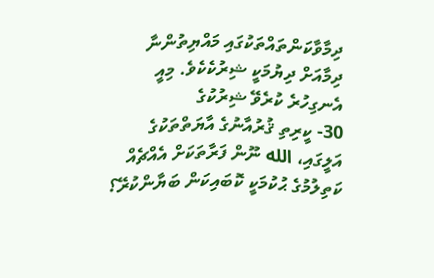ދިމާވާކަންތައްތަކުގައި މައްޔިތުންނާ ދިމާއަށް ދިޔުމަކީ ޝިރުކެކެވެ. މިއީ އެނގިހުރެ ކުރެވޭ ޝިރުކުގެ
30- ކީރިތި ޤުރުއާނުގެ އާޔަތްތަކުގެ އަލީގައި، الله ނޫން ފަރާތަކަށް އެއްޗެއް ކަތިލުމުގެ ޙުކުމަކީ ކޮބައިކަން ބަޔާންކުރޭ؟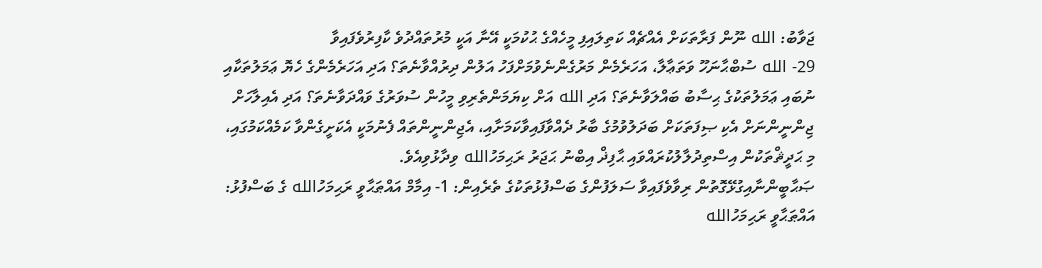ޖަވާބު: الله ނޫން ފަރާތަކަށް އެއްޗެއް ކަތިލައިފި މީހެއްގެ ޙުކުމަކީ އޭނާ އަކީ މުރުތައްދުވެ ކާފިރުވެފައިވާ
29- الله ސުބްޙާނަހޫ ވަތަޢާލާ، އަހަރެމެން މަރުގެންނެވުމަށްފަހު އަލުން ދިރުއްވާނެތަ؟ އަދި އަހަރެމެންގެ ހެޔޮ ޢަމަލުތަކާއި ނުބައި ޢަމަލުތަކުގެ ޙިސާބު ބައްލަވާނެތަ؟ އަދި الله އަށް ކިޔަމަންތެރިވި މީހުން ސުވަރުގެ ވައްދަވާނެތަ؟ އަދި އެއިލާހަށް
ޖިންނީންނަށް އެކި ޞިފަތަކަށް ބަދަލުވުމުގެ ބާރު ދެއްވާފައިވާކަމަށާއި، އެޖިންނީންތައް ފެނުމަކީ އެކަށީގެންވާ ކަމެއްކަމުގައި، މި ޙަދީޘްތަކުން އިސްތިދުލާލުކުރައްވައި ޙާފިޛް އިބްނު ޙަޖަރު ރަޙިމަހުالله ވިދާޅުވިއެވެ.
ޞަޙާބީންނާއިގުޅޭގޮތުން ރިވާވެފައިވާ ސަލަފުންގެ ބަސްފުޅުތަކުގެ ތެރެއިން: 1- އިމާމް އައްޠަޙާވީ ރަޙިމަހުالله ގެ ބަސްފުޅު: އައްޠަޙާވީ ރަޙިމަހުالله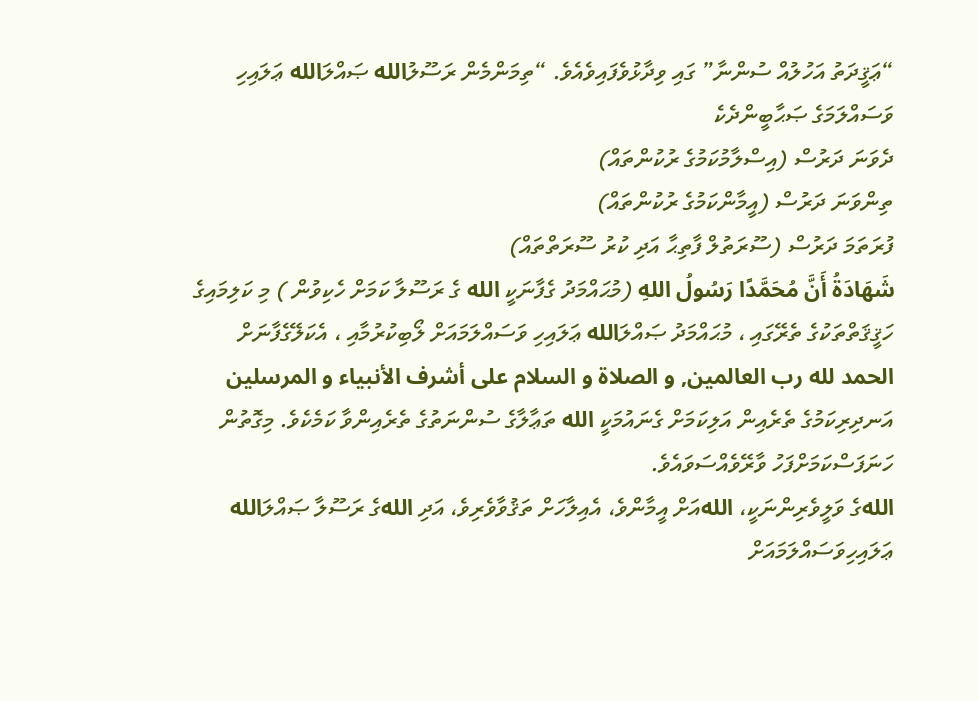“ޢަޤީދަތު އަހުލުއް ސުންނާ” ގައި ވިދާޅުވެފައިވެއެވެ. “ތިމަންމެން ރަސޫލުالله ޞައްލަالله ޢަލައިހި ވަސައްލަމަގެ ޞަޙާބީންދެކެ
ދެވަނަ ދަރުސް (އިސްލާމުކަމުގެ ރުކުންތައް)
ތިންވަނަ ދަރުސް (އީމާންކަމުގެ ރުކުންތައް)
ފުރަތަމަ ދަރުސް (ސޫރަތުލް ފާތިޙާ އަދި ކުރު ސޫރަތްތައް)
شَهَادَةُ أَنَّ مُحَمَّدًا رَسُولُ اللهِ (މުޙައްމަދު ގެފާނަކީ الله ގެ ރަސޫލާ ކަމަށް ހެކިވުން ) މި ކަލިމައިގެ ހަޤީޤަތްތަކުގެ ތެރޭގައި ، މުޙައްމަދު ޞައްލަالله ޢަލައިހި ވަސައްލަމައަށް ލޯބިކުރުމާއި ، އެކަލޭގެފާނަށް
الحمد لله رب العالمين, و الصلاة و السلام على أشرف الأنبياء و المرسلين އަނދިރިކަމުގެ ތެރެއިން އަލިކަމަށް ގެނައުމަކީ الله ތަޢާލާގެ ސުންނަތުގެ ތެރެއިންވާ ކަމެކެވެ. މިގޮތުން ހަނަފަސްކަމަށްފަހު ވާރޭވެއްސަވައެވެ.
اللهގެ ވަލީވެރިންނަކީ، اللهއަށް އީމާންވެ، އެއިލާހަށް ތަޤުވާވެރިވެ، އަދި اللهގެ ރަސޫލާ ޞައްލަالله ޢަލައިހިވަސައްލަމައަށް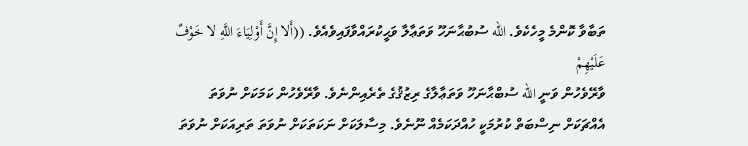ތަބާވާ ކޮންމެ މީހެކެވެ. الله ސުބުޙާނަހޫ ވަތަޢާލާ ވަޙީކުރައްވާފައިވެއެވެ. ((أَلا إِنَّ أَوْلِيَاءَ اللَّهِ لا خَوْفٌ عَلَيْهِمْ
ވާރޭވެހުން ވަނީ الله ސުބްޙާނަހޫ ވަތަޢާލާގެ ރިޒުޤުގެ ތެރެއިންނެވެ. ވާރޭވެހުން ކަމަކަށް ނުވަތަ އެއްޗަކަށް ނިސްބަތް ކުރުމަކީ ހުއްދަކަމެއް ނޫނެވެ. މިސާލަކަށް ނަކަތަކަށް ނުވަތަ ތަރިއަކަށް ނުވަތަ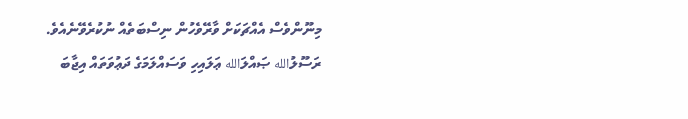މިނޫންވެސް އެއްޗަކަށް ވާރޭވެހުން ނިސްބަތެއް ނުކުރެވޭނެއެވެ.
ރަސޫލުالله ޞައްލަالله ޢަލައިހި ވަސައްލަމަގެ ދަޢުވަތައް އިޖާބަ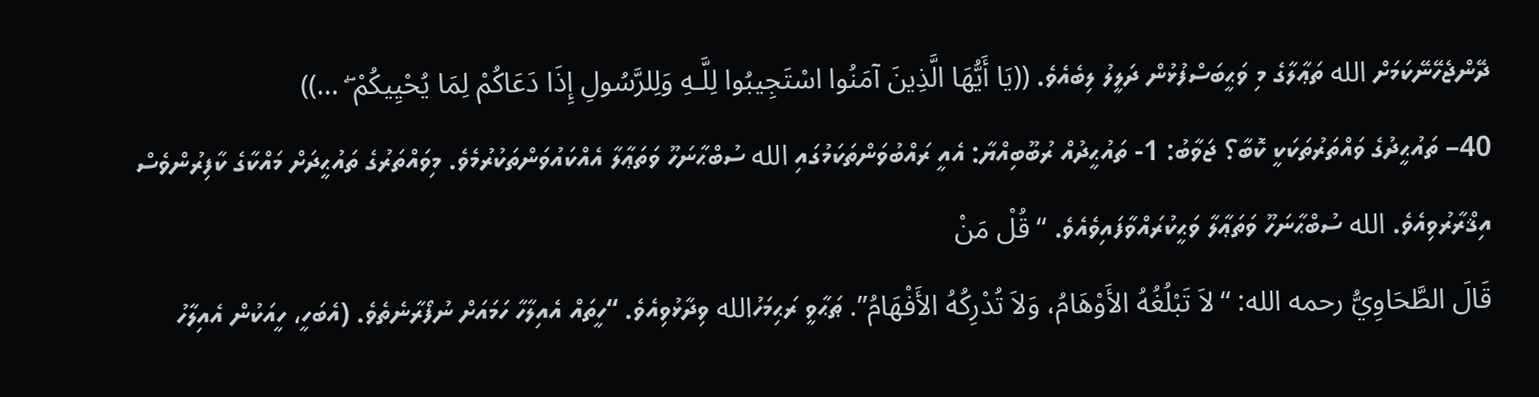ދޭންޖެހޭނޭކަމަށް الله ތަޢާލާގެ މި ވަޙީބަސްފުޅުން ދަލީލު ލިބެއެވެ. ((يَا أَيُّهَا الَّذِينَ آمَنُوا اسْتَجِيبُوا لِلَّـهِ وَلِلرَّسُولِ إِذَا دَعَاكُمْ لِمَا يُحْيِيكُمْ ۖ …))
40– ތައުޙީދުގެ ވައްތަރުތަކަކީ ކޮބާ؟ ޖަވާބު: 1- ތައުޙީދުއް ރުބޫބިއްޔާ: އެއީ ރައްބުވަންތަކަމުގައި الله ސުބްޙާނަހޫ ވަތަޢާލާ އެއްކައުވަންތަކުރުމެވެ. މިވައްތަރުގެ ތައުޙީދަށް މައްކާގެ ކާފިރުންވެސް އިޤްރާރުވިއެވެ. الله ސުބްޙާނަހޫ ވަތަޢާލާ ވަޙީކުރައްވާފައިވެއެވެ. “قُلْ مَنْ
قَالَ الطَّحَاوِيُّ رحمه الله: “لاَ تَبْلُغُهُ الأَوْهَامُ، وَلاَ تُدْرِكُهُ الأَفْهَامُ”. ޠަޙާވީ ރަޙިމަހުالله ވިދާޅުވިއެވެ. “ހީތައް އެއިލާހާ ހަމައަށް ނުފޯރާނެތެވެ. (އެބަހީ، ހީއަކުން އެއިލާހު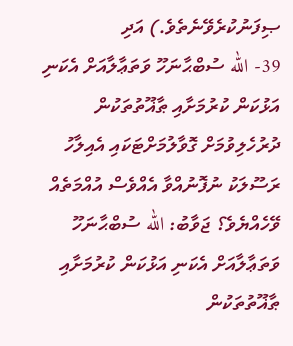ޞިފަނުކުރެވޭނެތެވެ.) އަދި
39- الله ސުބްޙާނަހޫ ވަތަޢާލާއަށް އެކަނި އަޅުކަން ކުރުމަށާއި ޠާޣޫތުތަކުން ދުރުހެލިވުމަށް ގޮވާލުމަށްޓަކައި އެއިލާހު ރަސޫލަކު ނުފޮނުއްވާ އެއްވެސް އުއްމަތެއް ވޭހެއްޔެވެ؟ ޖަވާބު: الله ސުބްޙާނަހޫ ވަތަޢާލާއަށް އެކަނި އަޅުކަން ކުރުމަށާއި ޠާޣޫތުތަކުން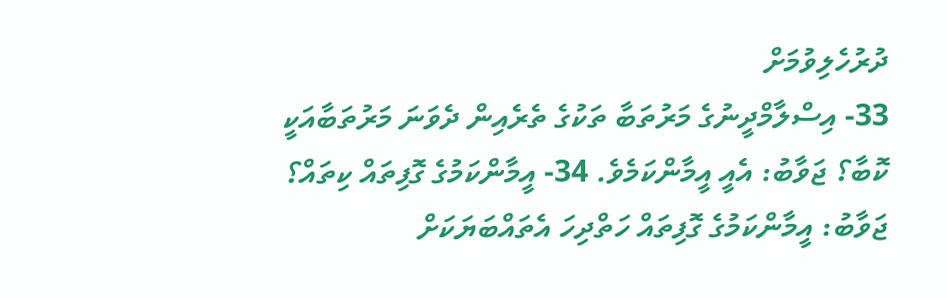ދުރުހެލިވުމަށް
33- އިސްލާމްދީނުގެ މަރުތަބާ ތަކުގެ ތެރެއިން ދެވަނަ މަރުތަބާއަކީ ކޮބާ؟ ޖަވާބު: އެއީ އީމާންކަމެވެ. 34- އީމާންކަމުގެ ގޮފިތައް ކިތައް؟ ޖަވާބު: އީމާންކަމުގެ ގޮފިތައް ހަތްދިހަ އެތައްބަޔަކަށް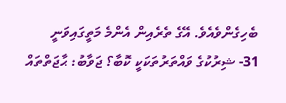ބެހިގެންވެއެވެ. އޭގެ ތެރެއިން އެންމެ މަތީގައިވަނީ
31- ޝިރުކުގެ ވައްތަރުތަކަކީ ކޮބާ؟ ޖަވާބު: ޙާޖަތްތައް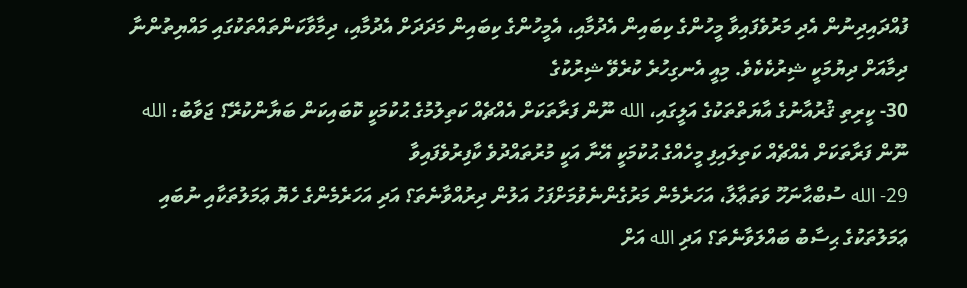ފުއްދައިދިނުން އެދި މަރުވެފައިވާ މީހުންގެ ކިބައިން އެދުމާއި، އެމީހުންގެ ކިބައިން މަދަދަށް އެދުމާއި، ދިމާވާކަންތައްތަކުގައި މައްޔިތުންނާ ދިމާއަށް ދިޔުމަކީ ޝިރުކެކެވެ. މިއީ އެނގިހުރެ ކުރެވޭ ޝިރުކުގެ
30- ކީރިތި ޤުރުއާނުގެ އާޔަތްތަކުގެ އަލީގައި، الله ނޫން ފަރާތަކަށް އެއްޗެއް ކަތިލުމުގެ ޙުކުމަކީ ކޮބައިކަން ބަޔާންކުރޭ؟ ޖަވާބު: الله ނޫން ފަރާތަކަށް އެއްޗެއް ކަތިލައިފި މީހެއްގެ ޙުކުމަކީ އޭނާ އަކީ މުރުތައްދުވެ ކާފިރުވެފައިވާ
29- الله ސުބްޙާނަހޫ ވަތަޢާލާ، އަހަރެމެން މަރުގެންނެވުމަށްފަހު އަލުން ދިރުއްވާނެތަ؟ އަދި އަހަރެމެންގެ ހެޔޮ ޢަމަލުތަކާއި ނުބައި ޢަމަލުތަކުގެ ޙިސާބު ބައްލަވާނެތަ؟ އަދި الله އަށް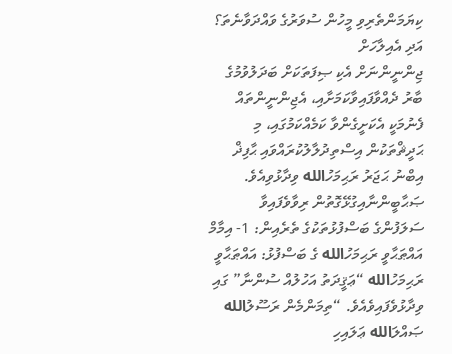ކިޔަމަންތެރިވި މީހުން ސުވަރުގެ ވައްދަވާނެތަ؟ އަދި އެއިލާހަށް
ޖިންނީންނަށް އެކި ޞިފަތަކަށް ބަދަލުވުމުގެ ބާރު ދެއްވާފައިވާކަމަށާއި، އެޖިންނީންތައް ފެނުމަކީ އެކަށީގެންވާ ކަމެއްކަމުގައި، މި ޙަދީޘްތަކުން އިސްތިދުލާލުކުރައްވައި ޙާފިޛް އިބްނު ޙަޖަރު ރަޙިމަހުالله ވިދާޅުވިއެވެ.
ޞަޙާބީންނާއިގުޅޭގޮތުން ރިވާވެފައިވާ ސަލަފުންގެ ބަސްފުޅުތަކުގެ ތެރެއިން: 1- އިމާމް އައްޠަޙާވީ ރަޙިމަހުالله ގެ ބަސްފުޅު: އައްޠަޙާވީ ރަޙިމަހުالله “ޢަޤީދަތު އަހުލުއް ސުންނާ” ގައި ވިދާޅުވެފައިވެއެވެ. “ތިމަންމެން ރަސޫލުالله ޞައްލަالله ޢަލައިހި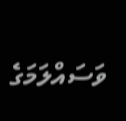ވަސައްލަމަގެ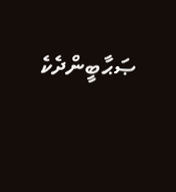ޞަޙާބީންދެކެ